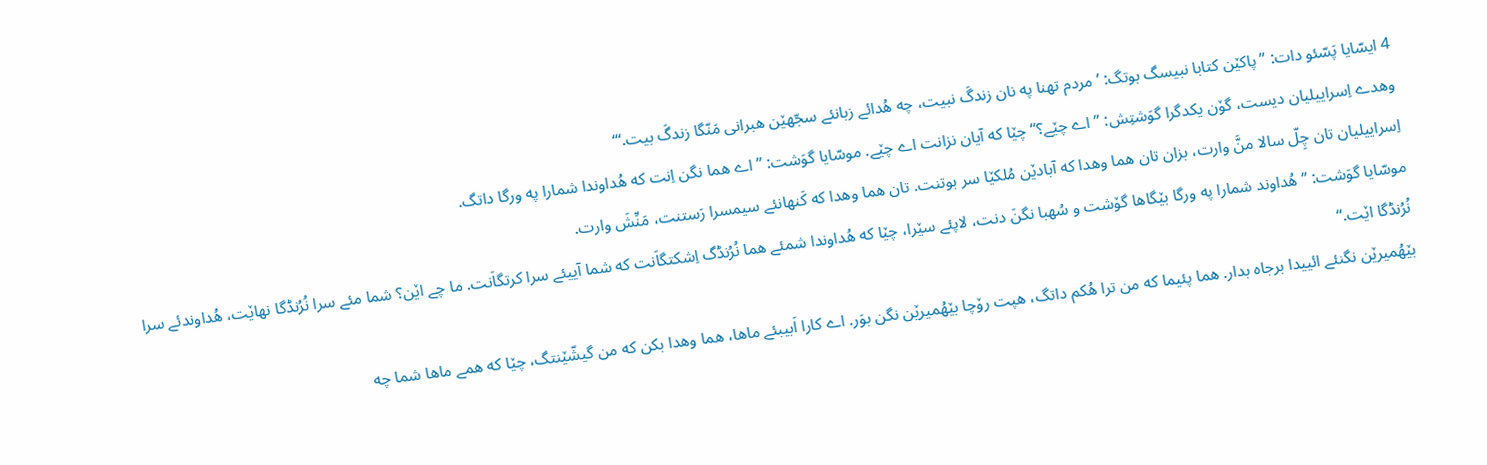4 ایسّایا پَسّئو دات: ”پاکێن کتابا نبیسگ بوتگ: ’مردم تهنا په نان زندگَ نبیت، چه هُدائے زبانئے سجّهێن هبرانی مَنّگا زندگَ بیت.‘“
وهدے اِسراییلیان دیست، گۆن یکدگرا گوَشتِش: ”اے چێے؟“ چێا که آیان نزانت اے چێے. موسّایا گوَشت: ”اے هما نگن اِنت که هُداوندا شمارا په ورگا داتگ.
اِسراییلیان تان چِلّ سالا منَّ وارت، بزان تان هما وهدا که آبادێن مُلکێا سر بوتنت. تان هما وهدا که کَنهانئے سیمسرا رَستنت، مَنِّشَ وارت.
موسّایا گوَشت: ”هُداوند شمارا په ورگا بێگاها گۆشت و سُهبا نگنَ دنت، لاپئے سێرا، چێا که هُداوندا شمئے هما نُرُنڈگ اِشکتگاَنت که شما آییئے سرا کرتگاَنت. ما چے اێن؟ شما مئے سرا نُرُنڈگا نهاێت، هُداوندئے سرا نُرُنڈگا اێت.“
بێهُمیرێن نگنئے ائییدا برجاه بدار. هما پئیما که من ترا هُکم داتگ، هپت رۆچا بێهُمیرێن نگن بوَر. اے کارا اَبیبئے ماها، هما وهدا بکن که من گیشّێنتگ، چێا که همے ماها شما چه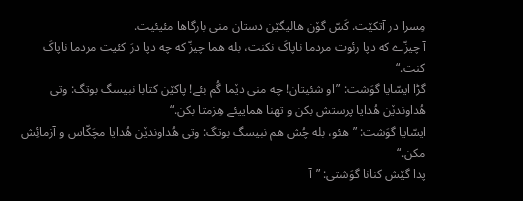مِسرا در آتکێت. کَسّ گۆن هالیگێن دستان منی بارگاها مئیئیت.
آ چیزّے که دپا رئوت مردما ناپاکَ نکنت، بله هما چیزّ که چه دپا درَ کئیت مردما ناپاکَ کنت.“
گڑا ایسّایا گوَشت: ”او شئیتان! چه منی دێما گُم بئے! پاکێن کتابا نبیسگ بوتگ: وتی هُداوندێن هُدایا پرستش بکن و تهنا هماییئے هِزمتا بکن.“
ایسّایا گوَشت: ”هئو، بله چُش هم نبیسگ بوتگ: وتی هُداوندێن هُدایا مچَکّاس و آزمائِش مکن.“
پدا گێش کنانا گوَشتی: ”آ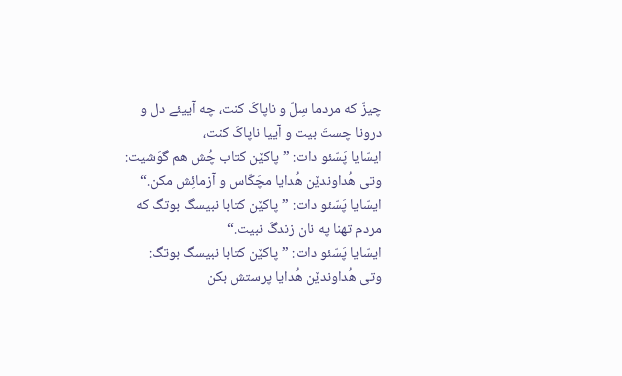چیزّ که مردما سِلّ و ناپاکَ کنت، چه آییئے دل و درونا چستَ بیت و آییا ناپاکَ کنت،
ایسّایا پَسّئو دات: ”پاکێن کتاب چُش هم گوَشیت: وتی هُداوندێن هُدایا مچَکّاس و آزمائِش مکن.“
ایسّایا پَسّئو دات: ”پاکێن کتابا نبیسگ بوتگ که مردم تهنا په نان زندگَ نبیت.“
ایسّایا پَسّئو دات: ”پاکێن کتابا نبیسگ بوتگ: وتی هُداوندێن هُدایا پرستش بکن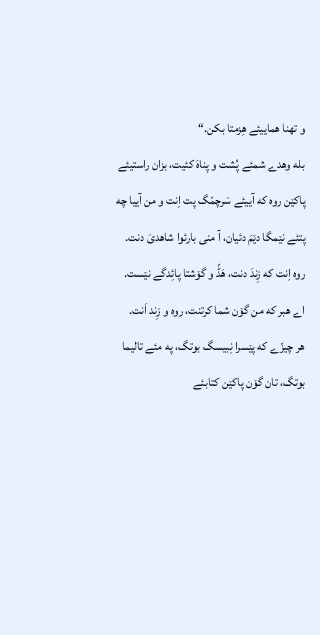و تهنا هماییئے هِزمتا بکن.“
بله وهدے شمئے پُشت و پناهَ کئیت، بزان راستیئے پاکێن روه که آییئے سَرچمّگ پت اِنت و من آییا چه پتئے نێمگا دێمَ دئیان، آ منی بارئوا شاهدیَ دنت.
روه اِنت که زِندَ دنت، هَڈّ و گۆشتا پائِدگے نێست. اے هبر که من گۆن شما کرتنت، روه و زِند اَنت.
هر چیزّے که پێسرا نِبیسگ بوتگ، په مئے تالیما بوتگ، تان گۆن پاکێن کتابئے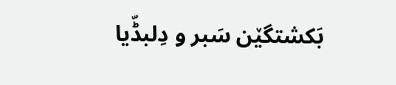بَکشتگێن سَبر و دِلبڈّیا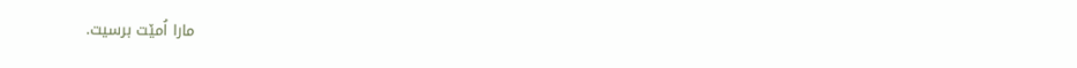مارا اُمێت برسیت.